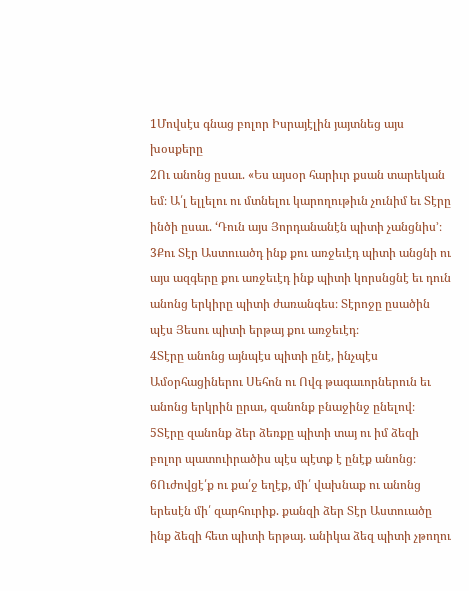1Մովսէս գնաց բոլոր Իսրայէլին յայտնեց այս խօսքերը
2Ու անոնց ըսաւ. «Ես այսօր հարիւր քսան տարեկան եմ։ Ա՛լ ելլելու ու մտնելու կարողութիւն չունիմ եւ Տէրը ինծի ըսաւ. ‘Դուն այս Յորդանանէն պիտի չանցնիս’։
3Քու Տէր Աստուածդ ինք քու առջեւէդ պիտի անցնի ու այս ազգերը քու առջեւէդ ինք պիտի կորսնցնէ եւ դուն անոնց երկիրը պիտի ժառանգես։ Տէրոջը ըսածին պէս Յեսու պիտի երթայ քու առջեւէդ։
4Տէրը անոնց այնպէս պիտի ընէ, ինչպէս Ամօրհացիներու Սեհոն ու Ովգ թագաւորներուն եւ անոնց երկրին ըրաւ, զանոնք բնաջինջ ընելով։
5Տէրը զանոնք ձեր ձեռքը պիտի տայ ու իմ ձեզի բոլոր պատուիրածիս պէս պէտք է ընէք անոնց։
6Ուժովցէ՛ք ու քա՛ջ եղէք, մի՛ վախնաք ու անոնց երեսէն մի՛ զարհուրիք. քանզի ձեր Տէր Աստուածը ինք ձեզի հետ պիտի երթայ. անիկա ձեզ պիտի չթողու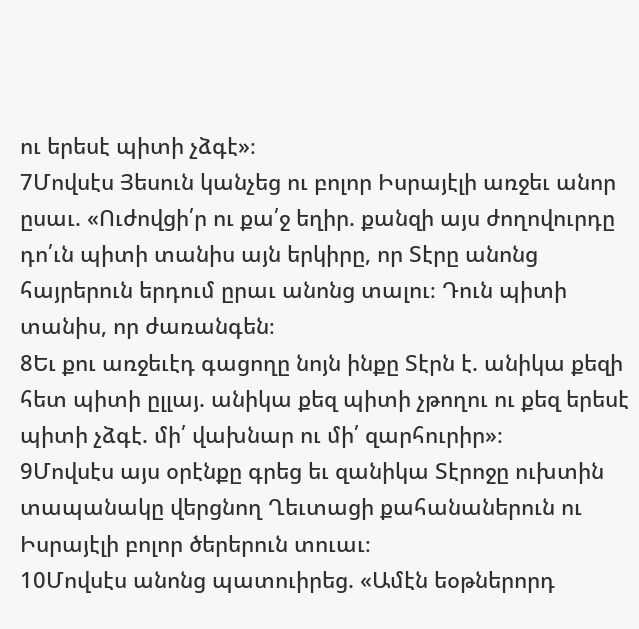ու երեսէ պիտի չձգէ»։
7Մովսէս Յեսուն կանչեց ու բոլոր Իսրայէլի առջեւ անոր ըսաւ. «Ուժովցի՛ր ու քա՛ջ եղիր. քանզի այս ժողովուրդը դո՛ւն պիտի տանիս այն երկիրը, որ Տէրը անոնց հայրերուն երդում ըրաւ անոնց տալու։ Դուն պիտի տանիս, որ ժառանգեն։
8Եւ քու առջեւէդ գացողը նոյն ինքը Տէրն է. անիկա քեզի հետ պիտի ըլլայ. անիկա քեզ պիտի չթողու ու քեզ երեսէ պիտի չձգէ. մի՛ վախնար ու մի՛ զարհուրիր»։
9Մովսէս այս օրէնքը գրեց եւ զանիկա Տէրոջը ուխտին տապանակը վերցնող Ղեւտացի քահանաներուն ու Իսրայէլի բոլոր ծերերուն տուաւ։
10Մովսէս անոնց պատուիրեց. «Ամէն եօթներորդ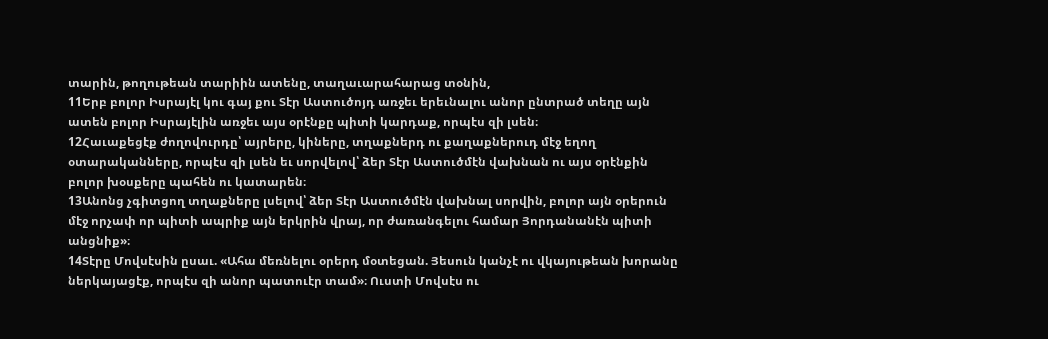տարին, թողութեան տարիին ատենը, տաղաւարահարաց տօնին,
11Երբ բոլոր Իսրայէլ կու գայ քու Տէր Աստուծոյդ առջեւ երեւնալու անոր ընտրած տեղը այն ատեն բոլոր Իսրայէլին առջեւ այս օրէնքը պիտի կարդաք, որպէս զի լսեն։
12Հաւաքեցէք ժողովուրդը՝ այրերը, կիները, տղաքներդ ու քաղաքներուդ մէջ եղող օտարականները, որպէս զի լսեն եւ սորվելով՝ ձեր Տէր Աստուծմէն վախնան ու այս օրէնքին բոլոր խօսքերը պահեն ու կատարեն։
13Անոնց չգիտցող տղաքները լսելով՝ ձեր Տէր Աստուծմէն վախնալ սորվին, բոլոր այն օրերուն մէջ որչափ որ պիտի ապրիք այն երկրին վրայ, որ ժառանգելու համար Յորդանանէն պիտի անցնիք»։
14Տէրը Մովսէսին ըսաւ. «Ահա մեռնելու օրերդ մօտեցան. Յեսուն կանչէ ու վկայութեան խորանը ներկայացէք, որպէս զի անոր պատուէր տամ»։ Ուստի Մովսէս ու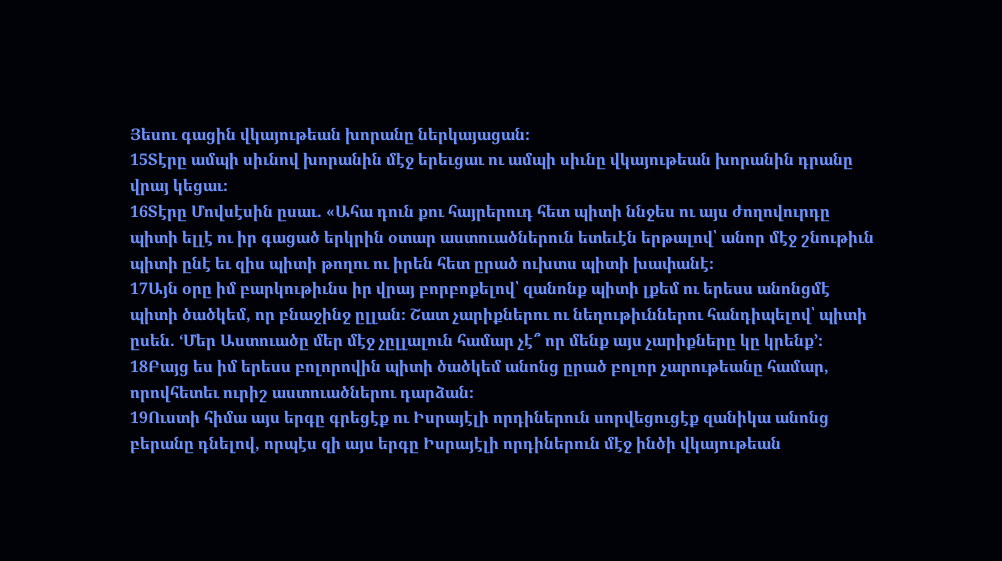Յեսու գացին վկայութեան խորանը ներկայացան։
15Տէրը ամպի սիւնով խորանին մէջ երեւցաւ ու ամպի սիւնը վկայութեան խորանին դրանը վրայ կեցաւ։
16Տէրը Մովսէսին ըսաւ. «Ահա դուն քու հայրերուդ հետ պիտի ննջես ու այս ժողովուրդը պիտի ելլէ ու իր գացած երկրին օտար աստուածներուն ետեւէն երթալով՝ անոր մէջ շնութիւն պիտի ընէ եւ զիս պիտի թողու ու իրեն հետ ըրած ուխտս պիտի խափանէ։
17Այն օրը իմ բարկութիւնս իր վրայ բորբոքելով՝ զանոնք պիտի լքեմ ու երեսս անոնցմէ պիտի ծածկեմ, որ բնաջինջ ըլլան։ Շատ չարիքներու ու նեղութիւններու հանդիպելով՝ պիտի ըսեն. ‘Մեր Աստուածը մեր մէջ չըլլալուն համար չէ՞ որ մենք այս չարիքները կը կրենք’։
18Բայց ես իմ երեսս բոլորովին պիտի ծածկեմ անոնց ըրած բոլոր չարութեանը համար, որովհետեւ ուրիշ աստուածներու դարձան։
19Ուստի հիմա այս երգը գրեցէք ու Իսրայէլի որդիներուն սորվեցուցէք զանիկա անոնց բերանը դնելով, որպէս զի այս երգը Իսրայէլի որդիներուն մէջ ինծի վկայութեան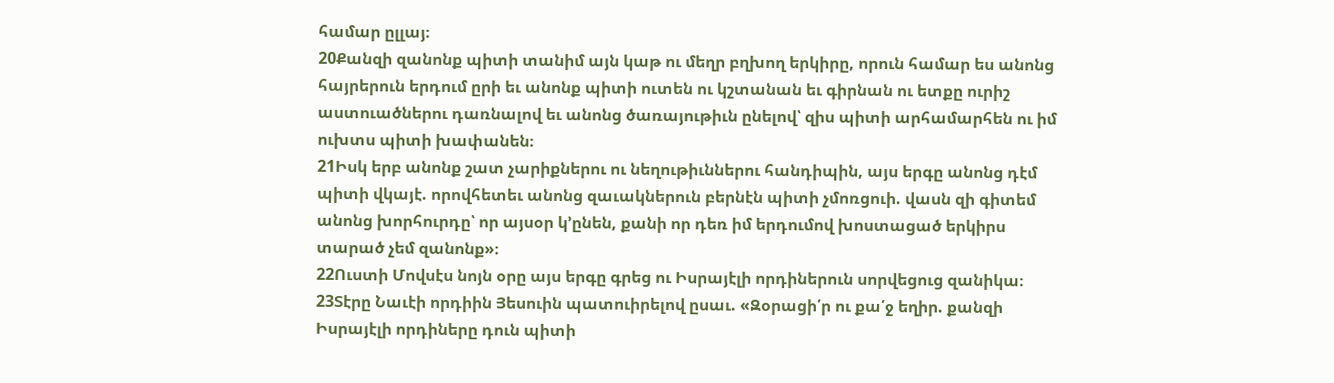համար ըլլայ։
20Քանզի զանոնք պիտի տանիմ այն կաթ ու մեղր բղխող երկիրը, որուն համար ես անոնց հայրերուն երդում ըրի եւ անոնք պիտի ուտեն ու կշտանան եւ գիրնան ու ետքը ուրիշ աստուածներու դառնալով եւ անոնց ծառայութիւն ընելով՝ զիս պիտի արհամարհեն ու իմ ուխտս պիտի խափանեն։
21Իսկ երբ անոնք շատ չարիքներու ու նեղութիւններու հանդիպին, այս երգը անոնց դէմ պիտի վկայէ. որովհետեւ անոնց զաւակներուն բերնէն պիտի չմոռցուի. վասն զի գիտեմ անոնց խորհուրդը՝ որ այսօր կ’ընեն, քանի որ դեռ իմ երդումով խոստացած երկիրս տարած չեմ զանոնք»։
22Ուստի Մովսէս նոյն օրը այս երգը գրեց ու Իսրայէլի որդիներուն սորվեցուց զանիկա։
23Տէրը Նաւէի որդիին Յեսուին պատուիրելով ըսաւ. «Զօրացի՛ր ու քա՛ջ եղիր. քանզի Իսրայէլի որդիները դուն պիտի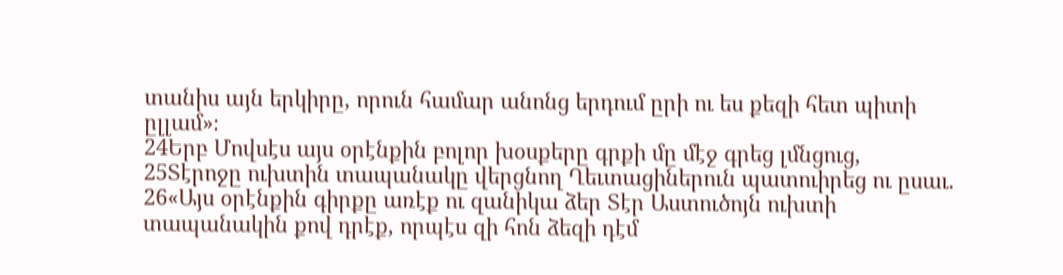տանիս այն երկիրը, որուն համար անոնց երդում ըրի ու ես քեզի հետ պիտի ըլլամ»։
24Երբ Մովսէս այս օրէնքին բոլոր խօսքերը գրքի մը մէջ գրեց լմնցուց,
25Տէրոջը ուխտին տապանակը վերցնող Ղեւտացիներուն պատուիրեց ու ըսաւ.
26«Այս օրէնքին գիրքը առէք ու զանիկա ձեր Տէր Աստուծոյն ուխտի տապանակին քով դրէք, որպէս զի հոն ձեզի դէմ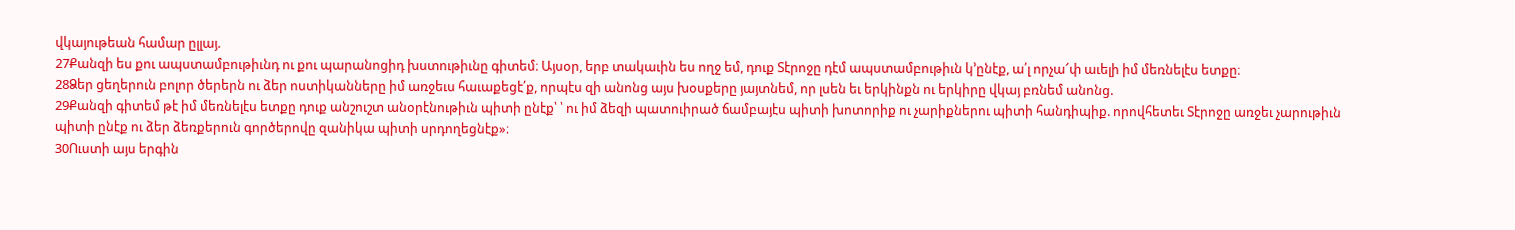վկայութեան համար ըլլայ.
27Քանզի ես քու ապստամբութիւնդ ու քու պարանոցիդ խստութիւնը գիտեմ։ Այսօր, երբ տակաւին ես ողջ եմ, դուք Տէրոջը դէմ ապստամբութիւն կ’ընէք, ա՛լ որչա՜փ աւելի իմ մեռնելէս ետքը։
28Ձեր ցեղերուն բոլոր ծերերն ու ձեր ոստիկանները իմ առջեւս հաւաքեցէ՛ք, որպէս զի անոնց այս խօսքերը յայտնեմ, որ լսեն եւ երկինքն ու երկիրը վկայ բռնեմ անոնց.
29Քանզի գիտեմ թէ իմ մեռնելէս ետքը դուք անշուշտ անօրէնութիւն պիտի ընէք՝ ՝ ու իմ ձեզի պատուիրած ճամբայէս պիտի խոտորիք ու չարիքներու պիտի հանդիպիք. որովհետեւ Տէրոջը առջեւ չարութիւն պիտի ընէք ու ձեր ձեռքերուն գործերովը զանիկա պիտի սրդողեցնէք»։
30Ուստի այս երգին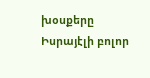խօսքերը Իսրայէլի բոլոր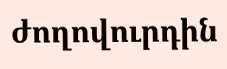ժողովուրդին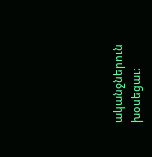ականջներուն խօսեցաւ։